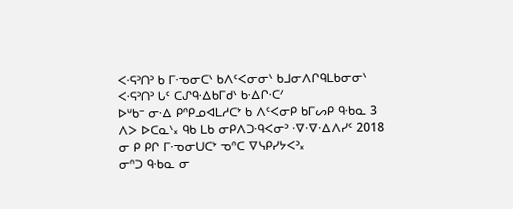ᐸᐧᕋᐣᑎᐣ ᑲ ᒥᐧᓀᓂᑕᐠ ᑲᐱᑦᐸᓂᓂᐠ ᑲᒧᓂᐱᒋᑫᒪᑲᓂᓂᐠ
ᐸᐧᕋᐣᑎᐣ ᒐᑦ ᑕᔑᑫᐧᐃᑲᒥᑯᐠ ᑲᐧᐃᒋᐧᑕᐟ
ᐅᐡᑲᐨ ᓂᐧᐃ ᑭᐢᑭᓄᐊᒪᓱᑕᔾ ᑲ ᐱᑦᐸᓂᑭ ᑲᒥᔕᑭ ᑫᐧᑲᓇ 3 ᐱᐳ ᐅᑕᓇᐠ᙮ ᑫᑲ ᒪᑲ ᓂᑭᐱᑐᐧᑫᐸᓂᐣ ᐧᐁᐧᐁᐧᐃᐱᓯᑦ 2018 ᓂ ᑭ ᑭᒋ ᒥᐧᓀᓂᑌᑕᔾ ᓀᐢᑕ ᐁᓭᑭᓯᔭᐸᐣ᙮
ᓂᐢᑐ ᑫᐧᑲᓇ ᓂ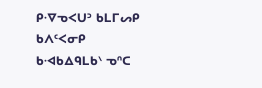ᑭᐧᐁᓀᐸᑌᐣ ᑲᒪᒥᔕᑭ ᑲᐱᑦᐸᓂᑭ ᑲᐧᐊᑲᐃᑫᒪᑲᐠ ᓀᐢᑕ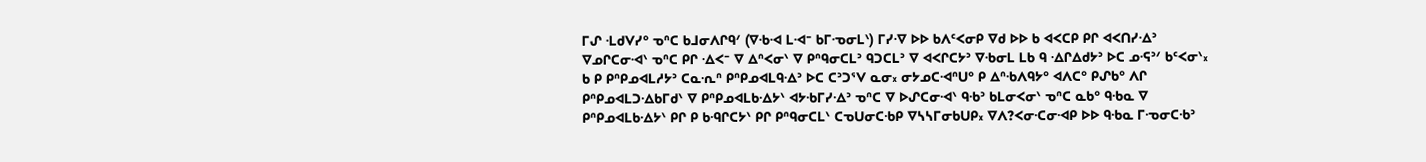ᒥᔑ ᐧᒪᑯᐯᓯᐤ ᓀᐢᑕ ᑲᒧᓂᐱᒋᑫᐟ (ᐁᐧᑲᐧᐊ ᒪᐧᐊᐨ ᑲᒥᐧᓀᓂᒪᐠ) ᒥᓯᐧᐁ ᐅᐅ ᑲᐱᑦᐸᓂᑭ ᐁᑯ ᐅᐅ ᑲ ᐊᐸᑕᑭ ᑭᒋ ᐊᐸᑎᓯᐧᐃᐣ ᐁᓄᒋᑕᓂᐧᐊᐠ ᓀᐢᑕ ᑭᒋ ᐧᐃᐸᐨ ᐁ ᐃᐢᐸᓂᐠ ᐁ ᑭᐢᑫᓂᑕᒪᐣ ᑫᑐᑕᒪᐣ ᐁ ᐊᐸᒋᑕᔭᐣ ᐁᐧᑲᓂᒪ ᒪᑲ ᑫ ᐧᐃᒋᐃᑯᔭᐣ ᐅᑕ ᓄᐧᕋᐣᐟ ᑲᑦᐸᓂᐠ᙮
ᑲ ᑭ ᑭᐢᑭᓄᐊᒪᓱᔭᐣ ᑕᓇᐧᕆᐢ ᑭᐢᑭᓄᐊᒪᑫᐧᐃᐣ ᐅᑕ ᑕᐣᑐᕐᐯ ᓇᓂ᙮ ᓂᔭᓄᑕᐧᐊᐢᑌᐤ ᑭ ᐃᐢᐧᑲᐱᑫᔭᐤ ᐊᐱᑕᐤ ᑭᔑᑲᐤ ᐱᒋ ᑭᐢᑭᓄᐊᒪᑐᐧᐃᑲᒥᑯᐠ ᐁ ᑭᐢᑭᓄᐊᒪᑲᐧᐃᔭᐠ ᐊᔭᐧᑲᒥᓯᐧᐃᐣ ᓀᐢᑕ ᐁ ᐅᔑᑕᓂᐧᐊᐠ ᑫᐧᑲᐣ ᑲᒪᓂᐸᓂᐠ ᓀᐢᑕ ᓇᑲᐤ ᑫᐧᑲᓇ ᐁ ᑭᐢᑭᓄᐊᒪᑲᐧᐃᔭᐠ ᑭᒋ ᑭ ᑲᐧᑫᒋᑕᔭᐠ ᑭᒋ ᑭᐢᑫᓂᑕᒪᐠ ᑕᓀᑌᓂᑕᐧᑲᑭ ᐁᓴᓴᒥᓂᑲᑌᑭ᙮ ᐁᐱ?ᐸᓂᐧᑕᓂᐧᐊᑭ ᐅᐅ ᑫᐧᑲᓇ ᒥᐧᓀᓂᑕᐧᑲᐣ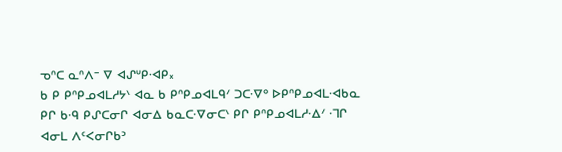ᓀᐢᑕ ᓇᐢᐱᐨ ᐁ ᐊᔑᐡᑭᐧᐊᑭ᙮
ᑲ ᑭ ᑭᐢᑭᓄᐊᒪᓱᔭᐠ ᐊᓇ ᑲ ᑭᐢᑭᓄᐊᒪᑫᐟ ᑐᑕᐧᐁᐤ ᐅᑭᐢᑭᓄᐊᒪᐧᐊᑲᓇ ᑭᒋ ᑲᐧᑫ ᑭᔑᑕᓂᒋ ᐊᓂᐃ ᑲᓇᑕᐧᐁᓂᑕᐠ ᑭᒋ ᑭᐢᑭᓄᐊᒪᓱᐧᐃᐟ ᐧᒣᒋ ᐊᓂᒪ ᐱᑦᐸᓂᒋᑲᐣ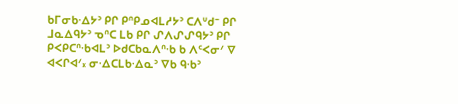ᑲᒥᓂᑲᐧᐃᔭᐣ ᑭᒋ ᑭᐢᑭᓄᐊᒪᓱᔭᐣ ᑕᐱᐡᑯᐨ ᑭᒋ ᒧᓇᐃᑫᔭᐣ ᓀᐢᑕ ᒪᑲ ᑭᒋ ᔑᐱᔑᔑᑫᔭᐣ ᑭᒋ ᑭᐸᑭᑕᐢᐧᑲᐊᒪᐣ ᐅᑯᑕᑲᓇᐱᐢᐧᑲ ᑲ ᐱᑦᐸᓂᐟ ᐁ ᐊᐸᒋᐊᐟ᙮ ᓂᐧᐃᑕᒪᑲᐧᐃᓇᐣ ᐁᑲ ᑫᐧᑲᐣ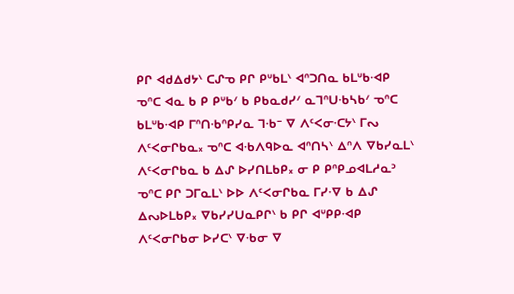ᑭᒋ ᐊᑯᐃᑯᔭᐠ ᑕᔑᓀ ᑭᒋ ᑭᐡᑲᒪᐠ ᐊᐢᑐᑎᓇ ᑲᒪᐡᑲᐧᐊᑭ ᓀᐢᑕ ᐊᓇ ᑲ ᑭ ᑭᐡᑲᐟ ᑲ ᑭᑲᓇᑯᓯᐟ ᓇᒣᐢᑌᐧᑲᓴᑲᐟ ᓀᐢᑕ ᑲᒪᐡᑲᐧᐊᑭ ᒥᐢᑎᐧᑲᐢᑭᓯᓇ ᒣᐧᑲᐨ ᐁ ᐱᑦᐸᓂᐧᑕᔭᐠ ᒥᔓ ᐱᑦᐸᓂᒋᑲᓇ᙮ ᓀᐢᑕ ᐊᐧᑲᐱᑫᐅᓇ ᐊᐢᑎᓴᐠ ᐃᐢᐱ ᐁᑲᓯᓇᒪᐠ ᐱᑦᐸᓂᒋᑲᓇ ᑲ ᐃᔑ ᐅᓯᑎᒪᑲᑭ᙮ ᓂ ᑭ ᑭᐢᑭᓄᐊᒪᓱᓇᐣ ᓀᐢᑕ ᑭᒋ ᑐᒥᓇᒪᐠ ᐅᐅ ᐱᑦᐸᓂᒋᑲᓇ ᒥᓯᐧᐁ ᑲ ᐃᔑ ᐃᔓᐅᒪᑲᑭ᙮ ᐁᑲᓯᓯᑌᓇᑭᒋᐠ ᑲ ᑭᒋ ᐊᐡᑭᑭᐧᐊᑭ ᐱᑦᐸᓂᒋᑲᓂ ᐅᓯᑕᐠ ᐁᐧᑲᓂ ᐁ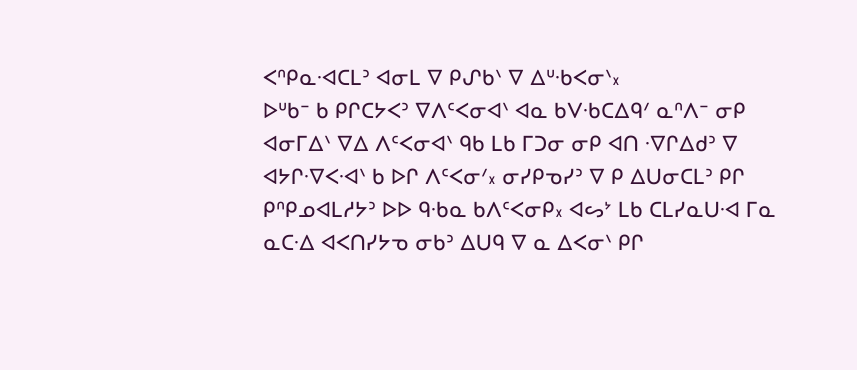ᐸᐢᑭᓇᐧᐊᑕᒪᐣ ᐊᓂᒪ ᐁ ᑭᔑᑲᐠ ᐁ ᐃᐡᐧᑲᐸᓂᐠ᙮
ᐅᐡᑲᐨ ᑲ ᑭᒋᑕᔭᐸᐣ ᐁᐱᑦᐸᓂᐊᐠ ᐊᓇ ᑲᐯᐧᑲᑕᐃᑫᐟ ᓇᐢᐱᐨ ᓂᑭ ᐊᓂᒥᐃᐠ ᐁᐃ ᐱᑦᐸᓂᐊᐠ ᑫᑲ ᒪᑲ ᒥᑐᓂ ᓂᑭ ᐊᑎ ᐧᐁᒋᐃᑯᐣ ᐁ ᐊᔭᒋᐧᐁᐸᐧᐊᐠ ᑲ ᐅᒋ ᐱᑦᐸᓂᐟ᙮ ᓂᓯᑭᓀᓯᐣ ᐁ ᑭ ᐃᑌᓂᑕᒪᐣ ᑭᒋ ᑭᐢᑭᓄᐊᒪᓱᔭᐣ ᐅᐅ ᑫᐧᑲᓇ ᑲᐱᑦᐸᓂᑭ᙮ ᐊᔕᔾ ᒪᑲ ᑕᒪᓯᓇᑌᐧᐊ ᒥᓇ ᓇᑕᐧᐃ ᐊᐸᑎᓯᔭᓀ ᓂᑲᐣ ᐃᑌᑫ ᐁ ᓇ ᐃᐸᓂᐠ ᑭᒋ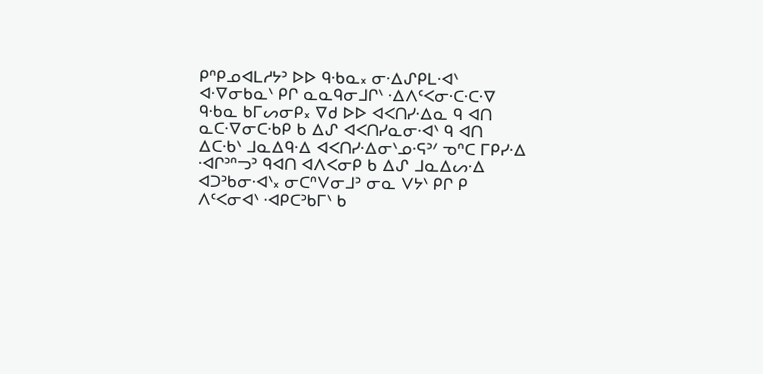ᑭᐢᑭᓄᐊᒪᓱᔭᐣ ᐅᐅ ᑫᐧᑲᓇ᙮ ᓂᐧᐃᔑᑭᒪᐧᐊᐠ ᐊᐧᐁᓂᑲᓇᐠ ᑭᒋ ᓇᓇᑫᓂᒧᒋᐠ ᐧᐃᐱᑦᐸᓂᐧᑕᐧᑕᐧᐁ ᑫᐧᑲᓇ ᑲᒥᔕᓂᑭ᙮ ᐁᑯ ᐅᐅ ᐊᐸᑎᓯᐧᐃᓇ ᑫ ᐊᑎ ᓇᑕᐧᐁᓂᑕᐧᑲᑭ ᑲ ᐃᔑ ᐊᐸᑎᓯᓇᓂᐧᐊᐠ ᑫ ᐊᑎ ᐃᑕᐧᑲᐠ ᒧᓇᐃᑫᐧᐃ ᐊᐸᑎᓯᐧᐃᓂᐠᓄᐧᕋᐣᐟ ᓀᐢᑕ ᒥᑭᓯᐧᐃ ᐧᐊᒋᐣᐢᓓᐣ ᑫᐊᑎ ᐊᐱᐸᓂᑭ ᑲ ᐃᔑ ᒧᓇᐃᔕᐧᐃ ᐊᑐᐣᑲᓂᐧᐊᐠ᙮ ᓂᑕᐢᐯᓂᒧᐣ ᓂᓇ ᐯᔭᐠ ᑭᒋ ᑭ ᐱᑦᐸᓂᐊᐠ ᐧᐊᑭᑕᐣᑲᒥᐠ ᑲ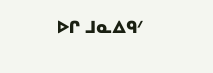ᐅᒋ ᒧᓇᐃᑫᐟ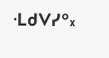ᐧᒪᑯᐯᓯᐤ᙮